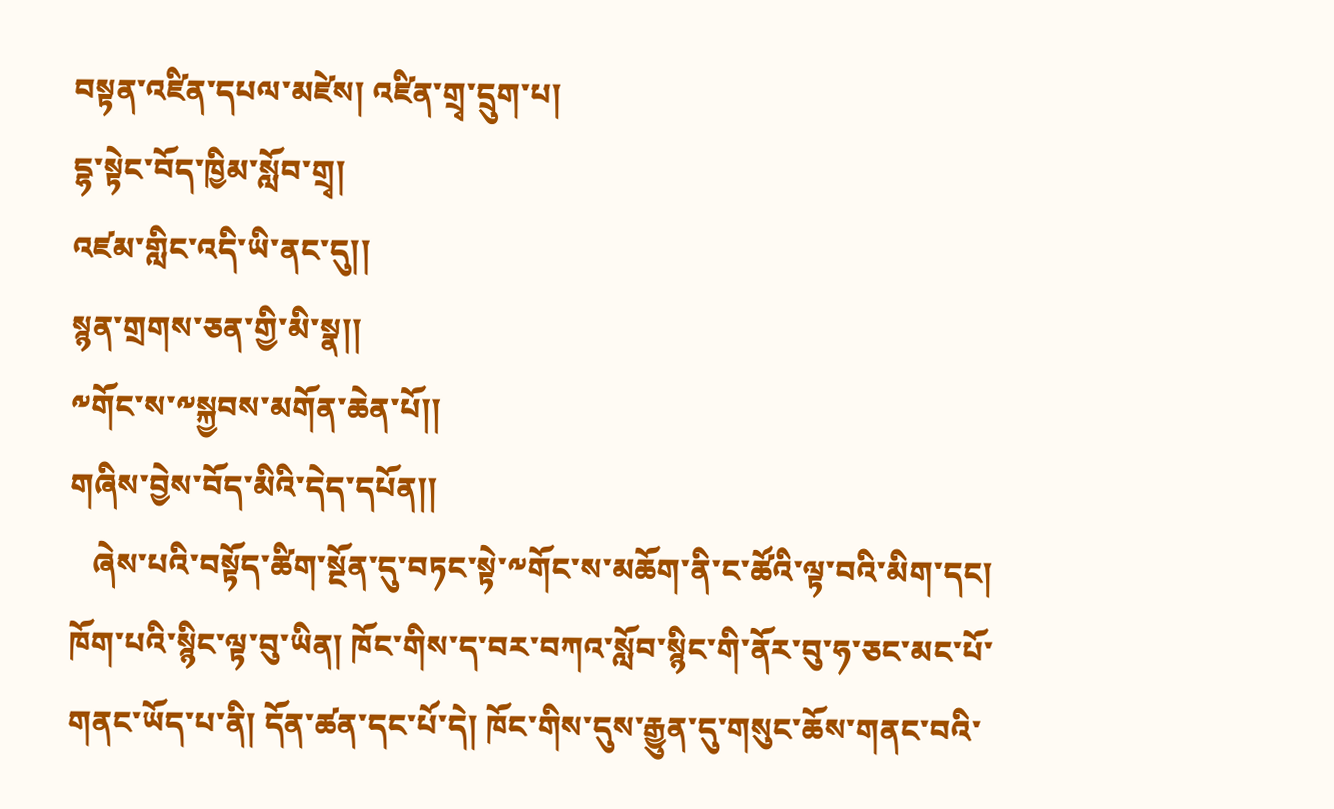བསྟན་འཛིན་དཔལ་མཛེས། འཛིན་གྲྭ་དྲུག་པ།
དྷ་སྟེང་བོད་ཁྱིམ་སློབ་གྲྭ།
འཛམ་གླིང་འདི་ཡི་ནང་དུ།།
སྙན་གྲགས་ཅན་གྱི་མི་སྣ།།
༸གོང་ས་༸སྐྱབས་མགོན་ཆེན་པོ།།
གཞིས་བྱེས་བོད་མིའི་དེད་དཔོན།།
   ཞེས་པའི་བསྟོད་ཚིག་སྔོན་དུ་བཏང་སྟེ་༸གོང་ས་མཆོག་ནི་ང་ཚོའི་ལྟ་བའི་མིག་དང། ཁོག་པའི་སྙིང་ལྟ་བུ་ཡིན། ཁོང་གིས་ད་བར་བཀའ་སློབ་སྙིང་གི་ནོར་བུ་ཧ་ཅང་མང་པོ་གནང་ཡོད་པ་ནི། དོན་ཚན་དང་པོ་དེ། ཁོང་གིས་དུས་རྒྱུན་དུ་གསུང་ཆོས་གནང་བའི་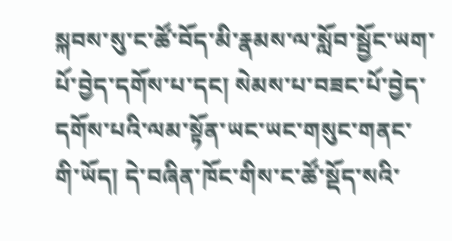སྐབས་སུ་ང་ཚོ་བོད་མི་རྣམས་ལ་སློབ་སྦྱོང་ཡག་པོ་བྱེད་དགོས་པ་དང། སེམས་པ་བཟང་པོ་བྱེད་དགོས་པའི་ལམ་སྟོན་ཡང་ཡང་གསུང་གནང་གི་ཡོད། དེ་བཞིན་ཁོང་གིས་ང་ཚོ་སྡོད་སའི་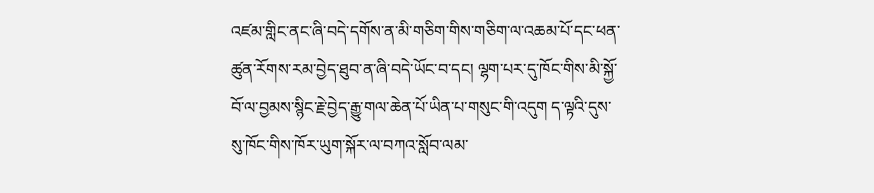འཛམ་གླིང་ནང་ཞི་བདེ་དགོས་ན་མི་གཅིག་གིས་གཅིག་ལ་འཆམ་པོ་དང་ཕན་ཚུན་རོགས་རམ་བྱེད་ཐུབ་ན་ཞི་བདེ་ཡོང་བ་དང། ལྷག་པར་དུ་ཁོང་གིས་མི་སྐྱོ་བོ་ལ་བྱམས་སྙིང་རྗེ་བྱེད་རྒྱུ་གལ་ཆེན་པོ་ཡིན་པ་གསུང་གི་འདུག ད་ལྟའི་དུས་སུ་ཁོང་གིས་ཁོར་ཡུག་སྐོར་ལ་བཀའ་སློབ་ལམ་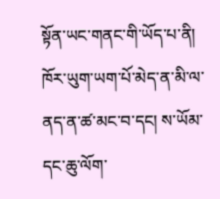སྟོན་ཡང་གནང་གི་ཡོད་པ་ནི། ཁོར་ཡུག་ཡག་པོ་མེད་ན་མི་ལ་ནད་ན་ཚ་མང་བ་དང། ས་ཡོམ་དང་ཆུ་ལོག་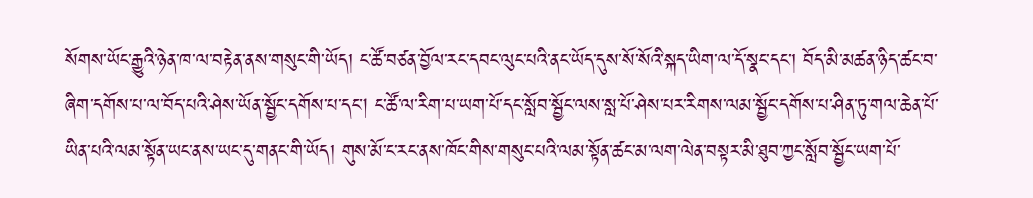སོགས་ཡོང་རྒྱུའི་ཉེན་ཁ་ལ་བརྟེན་ནས་གསུང་གི་ཡོད། ང་ཚོ་བཙན་བྱོལ་རང་དབང་ལུང་པའི་ནང་ཡོད་དུས་སོ་སོའི་སྐད་ཡིག་ལ་དོ་སྣང་དང་། བོད་མི་མཚན་ཉིད་ཚང་བ་ཞིག་དགོས་པ་ལ་བོད་པའི་ཤེས་ཡོན་སྦྱོང་དགོས་པ་དང། ང་ཚོ་ལ་རིག་པ་ཡག་པོ་དང་སློབ་སྦྱོང་ལས་སླ་པོ་ཤེས་པར་རིགས་ལམ་སྦྱོང་དགོས་པ་ཤིན་ཏུ་གལ་ཆེན་པོ་ཡིན་པའི་ལམ་སྟོན་ཡང་ནས་ཡང་དུ་གནང་གི་ཡོད། གུས་མོ་ང་རང་ནས་ཁོང་གིས་གསུང་པའི་ལམ་སྟོན་ཚང་མ་ལག་ལེན་བསྟར་མི་ཐུབ་ཀྱང་སློབ་སྦྱོང་ཡག་པོ་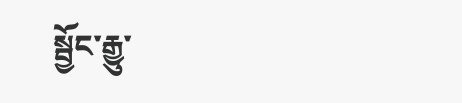སྦྱོང་རྒྱུ་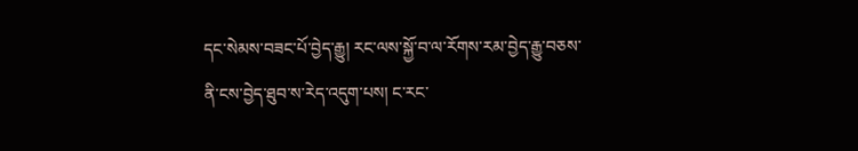དང་སེམས་བཟང་པོ་བྱེད་རྒྱུ། རང་ལས་སྐྱོ་བ་ལ་རོགས་རམ་བྱེད་རྒྱུ་བཅས་ནི་ངས་བྱེད་ཐུབ་ས་རེད་འདུག་པས། ང་རང་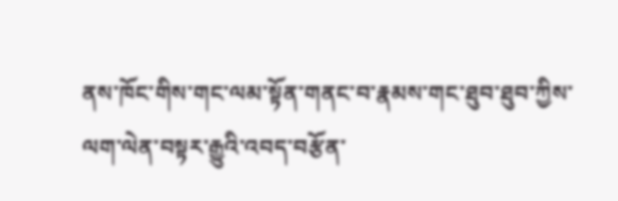ནས་ཁོང་གིས་གང་ལམ་སྟོན་གནང་བ་རྣམས་གང་ཐུབ་ཐུབ་ཀྱིས་ལག་ལེན་བསྟར་རྒྱུའི་འབད་བརྩོན་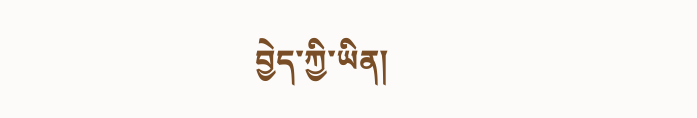བྱེད་ཀྱི་ཡིན།